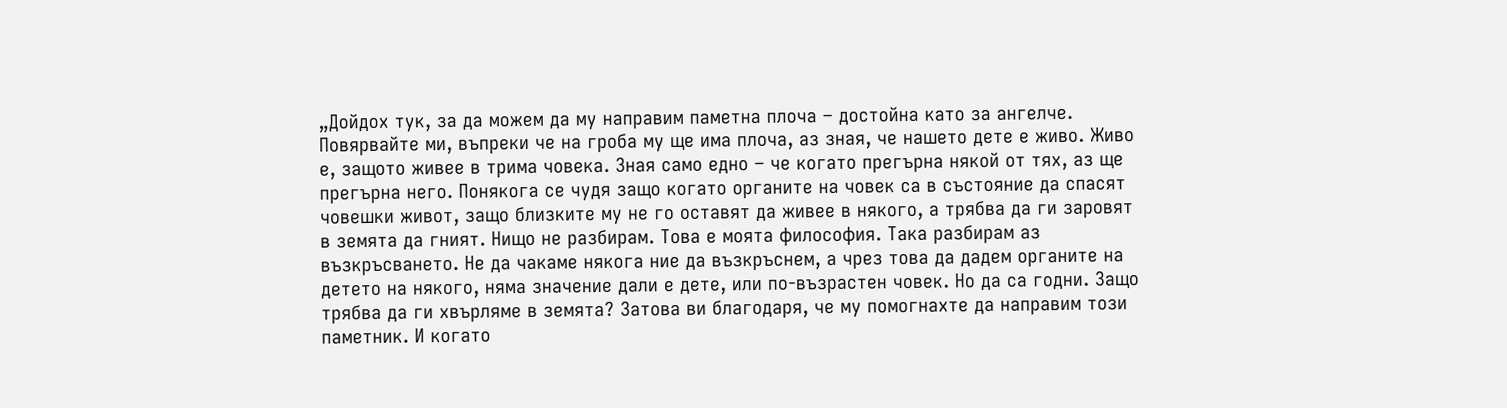„Дойдох тук, за да можем да му направим паметна плоча – достойна като за ангелче. Повярвайте ми, въпреки че на гроба му ще има плоча, аз зная, че нашето дете е живо. Живо е, защото живее в трима човека. Зная само едно – че когато прегърна някой от тях, аз ще прегърна него. Понякога се чудя защо когато органите на човек са в състояние да спасят човешки живот, защо близките му не го оставят да живее в някого, а трябва да ги заровят в земята да гният. Нищо не разбирам. Това е моята философия. Така разбирам аз възкръсването. Не да чакаме някога ние да възкръснем, а чрез това да дадем органите на детето на някого, няма значение дали е дете, или по-възрастен човек. Но да са годни. Защо трябва да ги хвърляме в земята? Затова ви благодаря, че му помогнахте да направим този паметник. И когато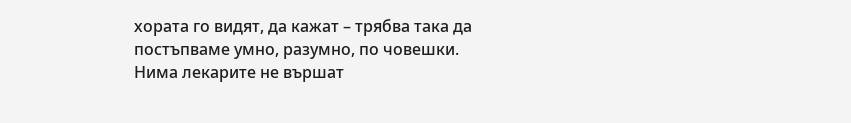хората го видят, да кажат – трябва така да постъпваме умно, разумно, по човешки. Нима лекарите не вършат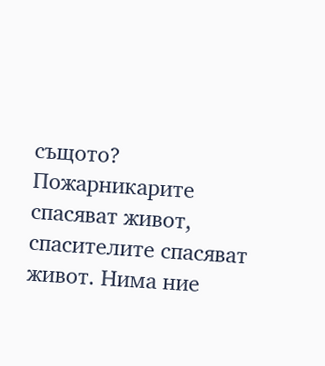същото? Пожарникарите спасяват живот, спасителите спасяват живот. Нима ние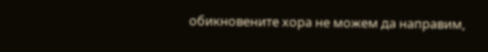обикновените хора не можем да направим,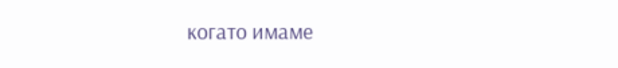когато имаме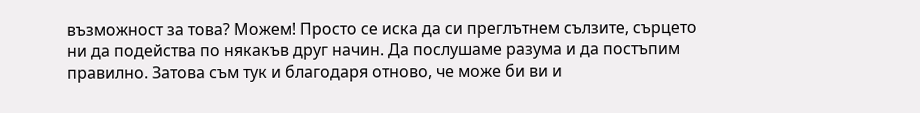възможност за това? Можем! Просто се иска да си преглътнем сълзите, сърцето ни да подейства по някакъв друг начин. Да послушаме разума и да постъпим правилно. Затова съм тук и благодаря отново, че може би ви и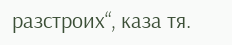разстроих“, каза тя.